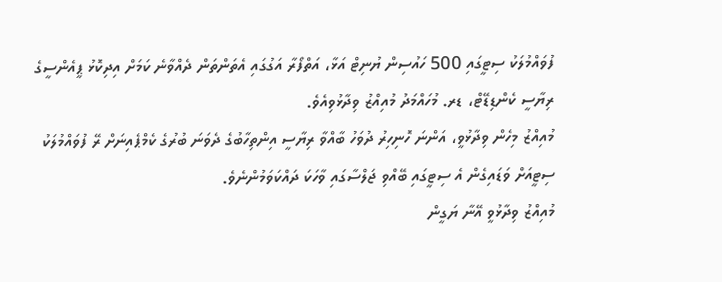ފުވައްމުލަކު ސިޓީގައި 500 ހައުސިން ޔުނިޓް އަޅާ، އަތްފޯރާ އަގުގައި އެތަންތަން ދެއްވާނެ ކަމަށް އިދިކޮޅު ޕީއެންސީގެ ރިޔާސީ ކެންޑިޑޭޓް، ޑރ. މުހައްމަދު މުއިއްޒު ވިދާޅުވިއެވެ.
މުއިއްޒު މިހެން ވިދާޅުވީ، އަންނަ ހޮނިހިރު ދުވަހު ބާއްވާ ރިޔާސީ އިންތިހާބުގެ ދެވަނަ ބުރުގެ ކެމްޕެއިނަށް ރޭ ފުވައްމުލަކު ސިޓީއަށް ވަޑައިގެން އެ ސިޓީގައި ބޭއްވި ޖަލްސާގައި ވާހަކަ ދައްކަވަމުންނެވެ.
މުއިއްޒު ވިދާޅުވީ އޭނާ ޔަގީން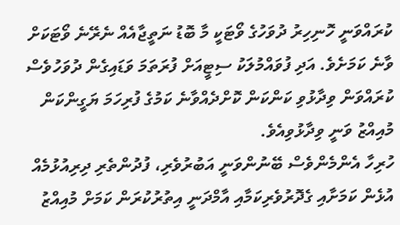ކުރައްވަނީ ހޮނިހިރު ދުވަހުގެ ވޯޓަކީ މާ ބޮޑު ނަތީޖާއެއް ނެރޭނެ ވޯޓަކަށް ވާނެ ކަމަށެވެ. އަދި ފުވައްމުލަކު ސިޓީއަށް ފުރަތަމަ ވަޑައިގެން ދުވަހުވެސް ކުރައްވަން ވިދާޅުވި ކަންކަން ކޮށްދެއްވާނެ ކަމުގެ ފުރިހަމަ ޔަގީންކަން މުއިއްޒު ވަނީ ވިދާޅުވިއެވެ.
ހުރިހާ އެންމެންވެސް ބޭނުންވަނީ އަބުރުވެރި، ފުދުންތެރި ދިރިއުޅުމެއް އުޅެން ކަމަށާއި ގެދޮރުވެރިކަމާއި އާމްދަނީ އިތުރުކުރަން ކަމަށް މުއިއްޒު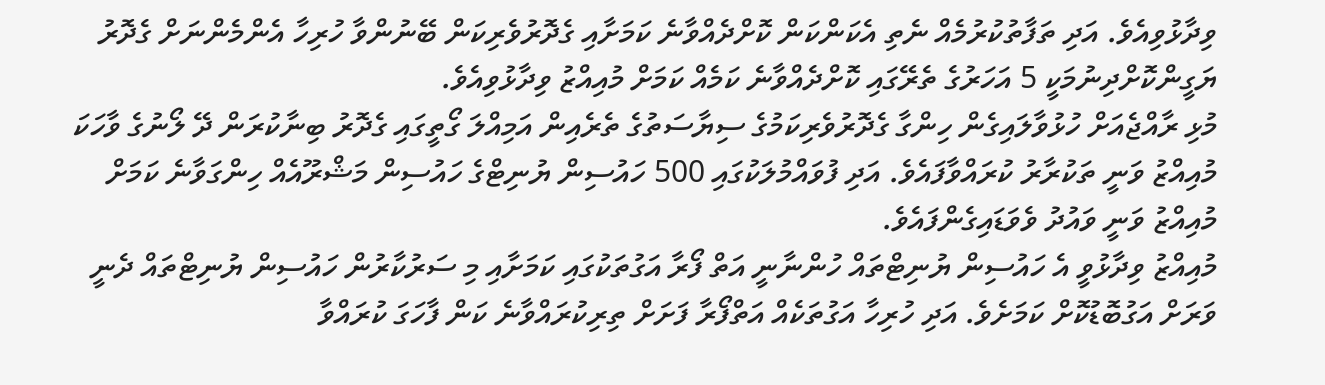ވިދާޅުވިއެވެ. އަދި ތަފާތުކުރުމެއް ނެތި އެކަންކަން ކޮށްދެއްވާނެ ކަމަށާއި ގެދޮރުވެރިކަން ބޭނުންވާ ހުރިހާ އެންމެންނަށް ގެދޮރު ޔަގީންކޮށްދިނުމަކީ 5 އަހަރުގެ ތެރޭގައި ކޮށްދެއްވާނެ ކަމެއް ކަމަށް މުއިއްޒު ވިދާޅުވިއެވެ.
މުޅި ރާއްޖެއަށް ހުޅުވާލައިގެން ހިންގާ ގެދޮރުވެރިކަމުގެ ސިޔާސަތުގެ ތެރެއިން އަމިއްލަ ގޯތީގައި ގެދޮރު ބިނާކުރަން ދޭ ލޯނުގެ ވާހަކަ މުއިއްޒު ވަނީ ތަކުރާރު ކުރައްވާފައެވެ. އަދި ފުވައްމުލަކުގައި 500 ހައުސިން ޔުނިޓްގެ ހައުސިން މަޝްރޫއެއް ހިންގަވާނެ ކަމަށް މުއިއްޒު ވަނީ ވައުދު ވެވަޑައިގެންފައެވެ.
މުއިއްޒު ވިދާޅުވީ އެ ހައުސިން ޔުނިޓްތައް ހުންނާނީ އަތް ފޯރާ އަގުތަކުގައި ކަމަށާއި މި ސަރުކާރުން ހައުސިން ޔުނިޓްތައް ދެނީ ވަރަށް އަގުބޮޑުކޮށް ކަމަށެވެ. އަދި ހުރިހާ އަގުތަކެއް އަތްފޯރާ ފަށަށް ތިރިކުރައްވާނެ ކަން ފާހަގަ ކުރައްވާ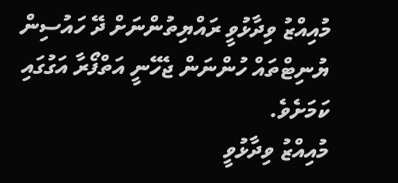މުއިއްޒު ވިދާޅުވީ ރައްޔިތުންނަށް ދޭ ހައުސިން ޔުނިޓްތައް ހުންނަން ޖެހޭނީ އަތްފޯރާ އަގުގައި ކަމަށެވެ.
މުއިއްޒު ވިދާޅުވީ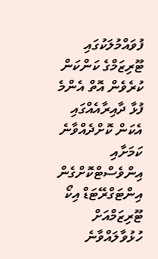ފުވައްމުލަކުގައި ޓޫރިޒަމްގެ ކަންކަން ކުރެވެން އޮތް އެންމެ ފުޅާ ދާއިރާއެއްގައި އެކަން ކޮށްދެއްވާނެ ކަމަށާއި އިންވެސްޓްކޮށްގެން އިންޓަގްރޭޓަޑް އިކޯ ޓޫރިޒަމްއަށް ހުޅުވާލައްވާނެ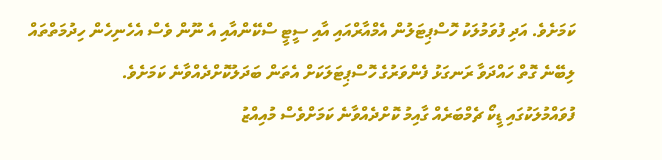ކަމަށެވެ. އަދި ފުވަމުލަކު ހޮސްޕިޓަލުން އެމްއާރްއައި އާއި ސީޓީ ސްކޭންއާއި އެ ނޫން ވެސް އެހެނިހެން ހިދުމަތްތައް ލިބޭނެ ގޮތް ހައްދަވާ ރަނގަޅު ފެންވަރުގެ ހޮސްޕިޓަލަކަށް އެތަން ބަދަލުކޮށްދެއްވާނެ ކަމަށެވެ.
ފުވައްމުލަކުގައި ޑީކޯ ޗެމްބަރެއް ގާއިމު ކޮށްދެއްވާނެ ކަމަށްވެސް މުއިއްޒު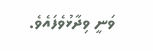ވަނީ ވިދާޅުވެފައެވެ.